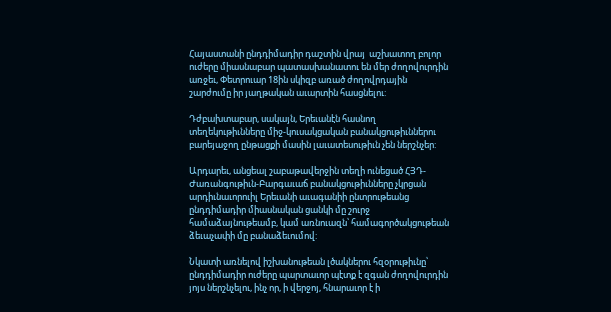Հայաստանի ընդդիմադիր դաշտին վրայ  աշխատող բոլոր ուժերը միասնաբար պատասխանատու են մեր ժողովուրդին առջեւ, Փետրուար 18ին սկիզբ առած ժողովրդային շարժումը իր յաղթական աւարտին հասցնելու:

Դժբախտաբար, սակայն, Երեւանէն հասնող տեղեկութիւնները միջ-կուսակցական բանակցութիւններու բարեյաջող ընթացքի մասին լաւատեսութիւն չեն ներշնչեր:

Արդարեւ, անցեալ շաբաթավերջին տեղի ունեցած ՀՅԴ-Ժառանգութիւն-Բարգաւաճ բանակցութիւնները չկրցան արդիւնաւորուիլ Երեւանի աւագանիի ընտրութեանց ընդդիմադիր միասնական ցանկի մը շուրջ համաձայնութեամբ, կամ առնուազն՝ համագործակցութեան ձեւաչափի մը բանաձեւումով:

Նկատի առնելով իշխանութեան լծակներու հզօրութիւնը՝ ընդդիմադիր ուժերը պարտաւոր պէտք է զգան ժողովուրդին յոյս ներշնչելու, ինչ որ, ի վերջոյ, հնարաւոր է ի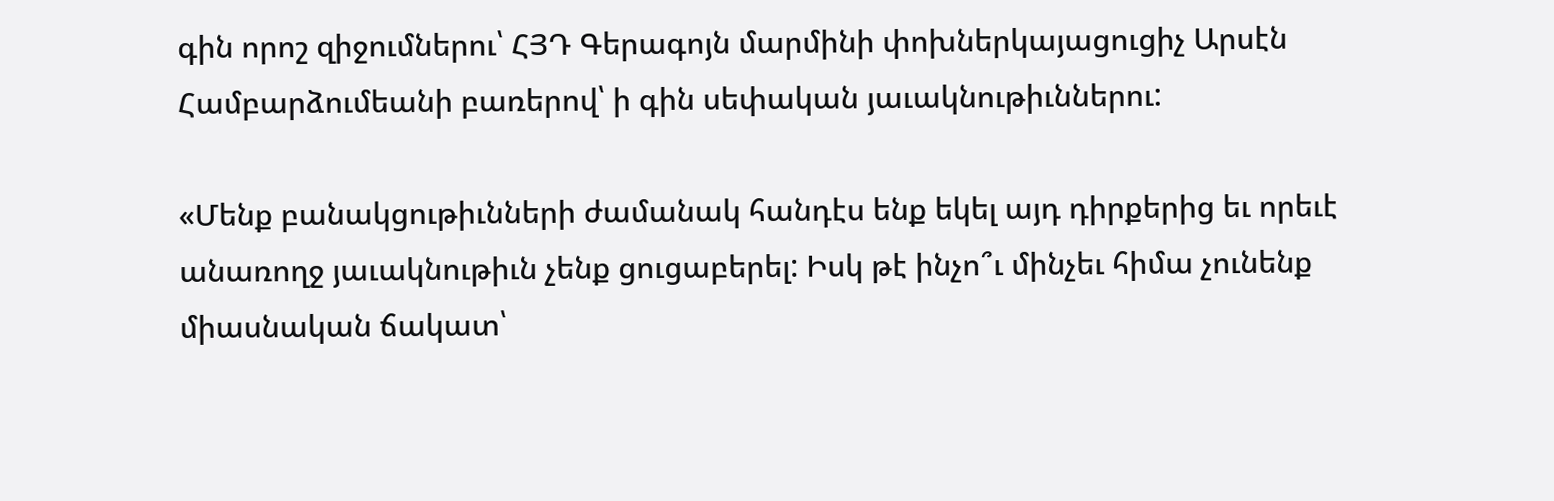գին որոշ զիջումներու՝ ՀՅԴ Գերագոյն մարմինի փոխներկայացուցիչ Արսէն Համբարձումեանի բառերով՝ ի գին սեփական յաւակնութիւններու:

«Մենք բանակցութիւնների ժամանակ հանդէս ենք եկել այդ դիրքերից եւ որեւէ անառողջ յաւակնութիւն չենք ցուցաբերել: Իսկ թէ ինչո՞ւ մինչեւ հիմա չունենք միասնական ճակատ՝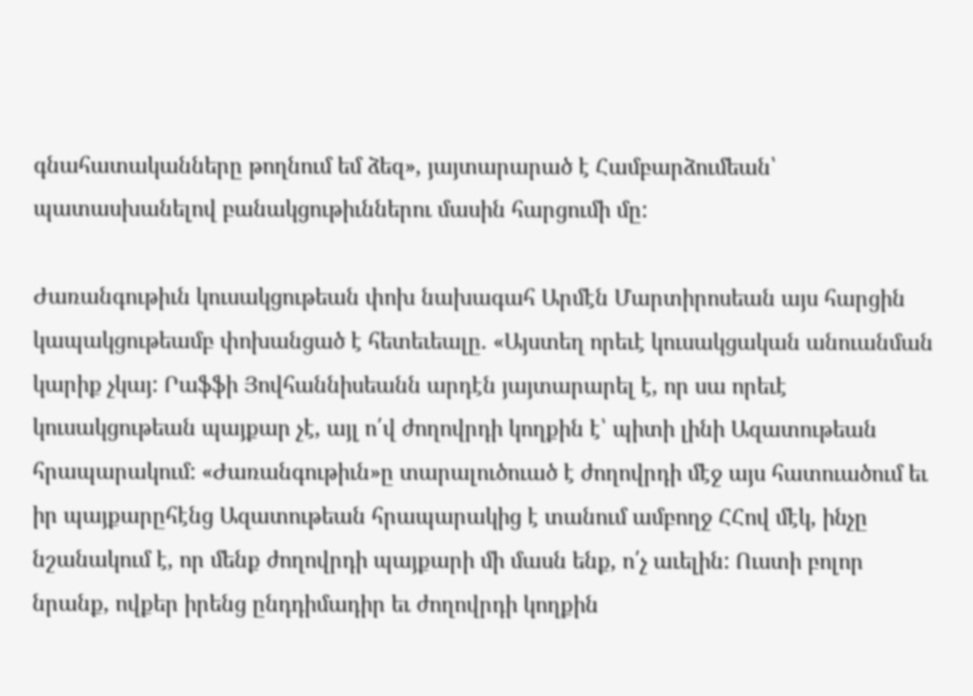գնահատականները թողնում եմ ձեզ», յայտարարած է Համբարձումեան՝ պատասխանելով բանակցութիւններու մասին հարցումի մը:

Ժառանգութիւն կուսակցութեան փոխ նախագահ Արմէն Մարտիրոսեան այս հարցին կապակցութեամբ փոխանցած է հետեւեալը. «Այստեղ որեւէ կուսակցական անուանման կարիք չկայ: Րաֆֆի Յովհաննիսեանն արդէն յայտարարել է, որ սա որեւէ կուսակցութեան պայքար չէ, այլ ո՛վ ժողովրդի կողքին է՝ պիտի լինի Ազատութեան հրապարակում: «Ժառանգութիւն»ը տարալուծուած է ժողովրդի մէջ այս հատուածում եւ իր պայքարըհէնց Ազատութեան հրապարակից է տանում ամբողջ ՀՀով մէկ, ինչը նշանակում է, որ մենք ժողովրդի պայքարի մի մասն ենք, ո՛չ աւելին: Ուստի բոլոր նրանք, ովքեր իրենց ընդդիմադիր եւ ժողովրդի կողքին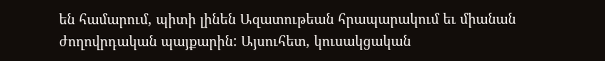են համարում, պիտի լինեն Ազատութեան հրապարակում եւ միանան ժողովրդական պայքարին: Այսուհետ, կուսակցական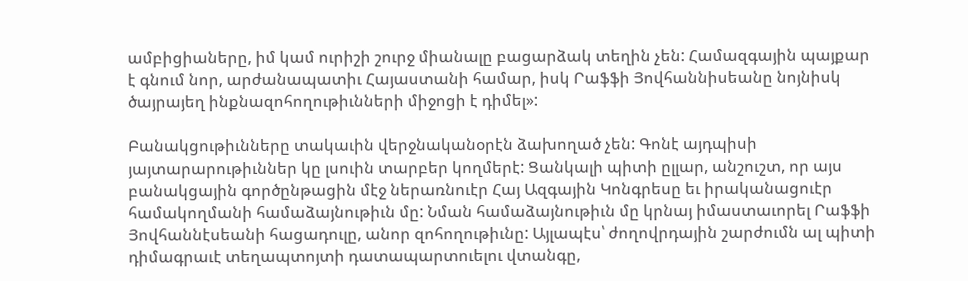ամբիցիաները, իմ կամ ուրիշի շուրջ միանալը բացարձակ տեղին չեն: Համազգային պայքար է գնում նոր, արժանապատիւ Հայաստանի համար, իսկ Րաֆֆի Յովհաննիսեանը նոյնիսկ ծայրայեղ ինքնազոհողութիւնների միջոցի է դիմել»:

Բանակցութիւնները տակաւին վերջնականօրէն ձախողած չեն: Գոնէ այդպիսի յայտարարութիւններ կը լսուին տարբեր կողմերէ: Ցանկալի պիտի ըլլար, անշուշտ, որ այս բանակցային գործընթացին մէջ ներառնուէր Հայ Ազգային Կոնգրեսը եւ իրականացուէր համակողմանի համաձայնութիւն մը: Նման համաձայնութիւն մը կրնայ իմաստաւորել Րաֆֆի Յովհաննէսեանի հացադուլը, անոր զոհողութիւնը: Այլապէս՝ ժողովրդային շարժումն ալ պիտի դիմագրաւէ տեղապտոյտի դատապարտուելու վտանգը,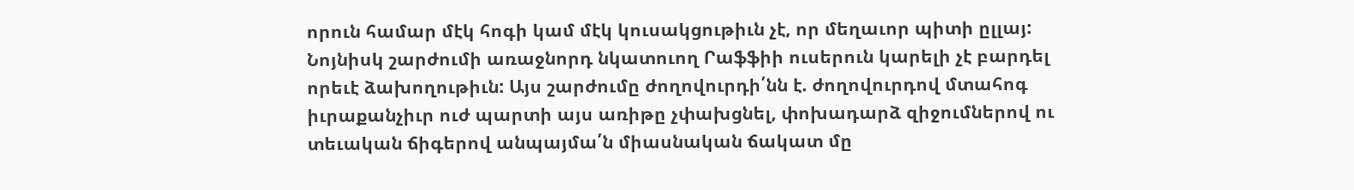որուն համար մէկ հոգի կամ մէկ կուսակցութիւն չէ, որ մեղաւոր պիտի ըլլայ: Նոյնիսկ շարժումի առաջնորդ նկատուող Րաֆֆիի ուսերուն կարելի չէ բարդել որեւէ ձախողութիւն: Այս շարժումը ժողովուրդի՛նն է. ժողովուրդով մտահոգ իւրաքանչիւր ուժ պարտի այս առիթը չփախցնել, փոխադարձ զիջումներով ու տեւական ճիգերով անպայմա՛ն միասնական ճակատ մը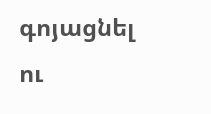գոյացնել ու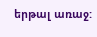երթալ առաջ: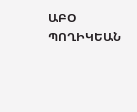ԱԲՕ ՊՈՂԻԿԵԱՆ